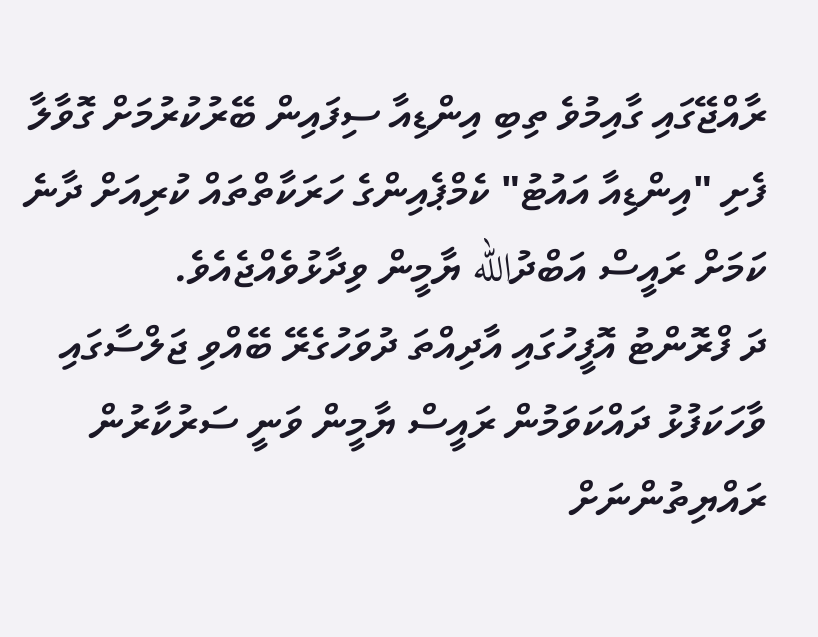ރާއްޖޭގައި ގާއިމުވެ ތިބި އިންޑިއާ ސިފައިން ބޭރުކުރުމަށް ގޮވާލާ ފެށި "އިންޑިއާ އައުޓު" ކެމްޕެއިންގެ ހަރަކާތްތައް ކުރިއަށް ދާނެ ކަމަށް ރައީސް އަބްދުالله ޔާމީން ވިދާޅުވެއްޖެއެވެ.
ދަ ފްރޮންޓު އޮފީހުގައި އާދިއްތަ ދުވަހުގެރޭ ބޭއްވި ޖަލްސާގައި ވާހަކަފުޅު ދައްކަވަމުން ރައީސް ޔާމީން ވަނީ ސަރުކާރުން ރައްޔިތުންނަށް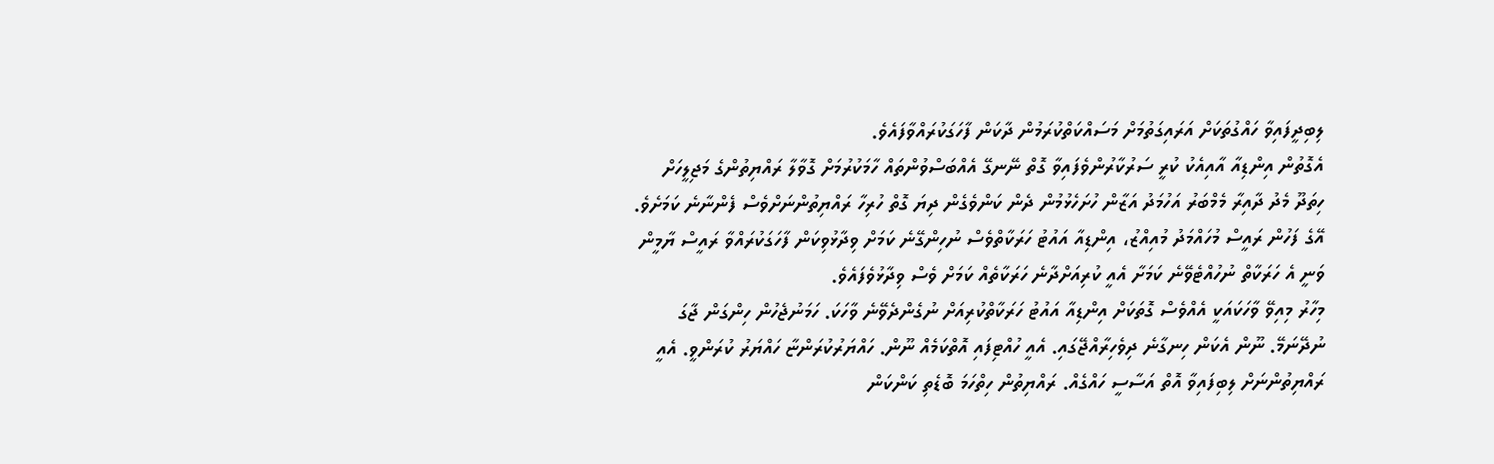ލިބިދީފައިވާ ހައްގުތަކަށް އަރައިގަތުމަށް މަސައްކަތްކުރަމުން ދާކަން ފާހަގަކުރައްވާފައެވެ.
އެގޮތުން އިންޑިއާ އާއިއެކު ކުރީ ސަރުކާރުންވެފައިވާ ގޮތް ނޭނގޭ އެއްބަސްވުންތައް ހާމަކުރުމަށް ގޮވާލާ ރައްޔިތުންގެ މަޖިލީހަށް ހިތަދޫ މެދު ދާއިރާ މެމްބަރު އަހުމަދު އަޒާން ހުށަހެޅުމުން ދެން ކަންވެގެން ދިޔަ ގޮތް ހުރިހާ ރައްޔިތުންނަށްވެސް ފެންނާނެ ކަމަށެވެ.
އޭގެ ފަހުން ރައީސް މުހައްމަދު މުއިއްޒު، އިންޑިއާ އައުޓު ހަރަކާތްވެސް ނުހިންގޭނެ ކަމަށް ވިދާޅުވިކަން ފާހަގަކުރައްވާ ރައީސް ޔާމީން ވަނީ އެ ހަރަކާތް ނުހުއްޓެވޭނެ ކަމަށާ އެއީ ކުރިއަށްދާނެ ހަރަކާތެއް ކަމަށް ވެސް ވިދާޅުވެފައެވެ.
މިހާރު މިއިވޭ ވާހަކައަކީ އެއްވެސް ގޮތަކަށް އިންޑިއާ އައުޓު ހަރަކާތްކުރިއަށް ނުގެންދެވޭނެ ވާހަކަ. ހަމަނުޖެހުން ހިންގަން ޖާގަ ނުދޭނަމޭ. ނޫން އެކަން ހިނގާނެ ދިވެހިރާއްޖޭގައި. އެއީ ހުއްޓިފައި އޮތްކަމެއް ނޫން. ހައްޔަރުކުރަންޏާ ހައްޔަރު ކުރަންވީ. އެއީ ރައްޔިތުންނަށް ލިބިފައިވާ އޮތް އަސާސީ ހައްގެއް. ރައްޔިތުން ހިތްހަމަ ބޮޑެތި ކަންކަން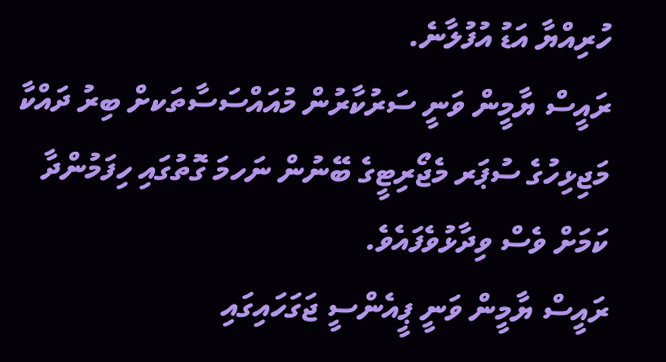ހުރިއްޔާ އަޑު އުފުލާނެ.
ރައީސް ޔާމީން ވަނީ ސަރުކާރުން މުއައްސަސާތަކށް ބިރު ދައްކާ މަޖިޅިހުގެ ސުޕަރ މެޖޯރިޓީގެ ބޭނުން ނަހމަ ގޮތުގައި ހިފަމުންދާ ކަމަށް ވެސް ވިދާޅުވެފައެވެ.
ރައީސް ޔާމީން ވަނީ ޕީއެންސީ ޖަގަހައިގައި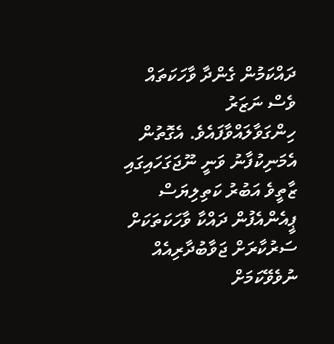ދައްކަމުން ގެންދާ ވާހަކަތައް ވެސް ނަޒަރު ހިންގަވާލައްވާފައެވެ. އެގޮތުން އެމަނިކުފާނު ވަނީ ނޫޖަގަހައިގައި ޒާތީވެ އަބުރު ކަތިލިޔަސް ޕީއެންއެފުން ދައްކާ ވާހަކަތަކަށް ސަރުކާރަށް ޖަވާބުދާރިއެއް ނުވެވޭކަމަށް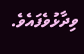ވިދާޅުވެފައެވެ.